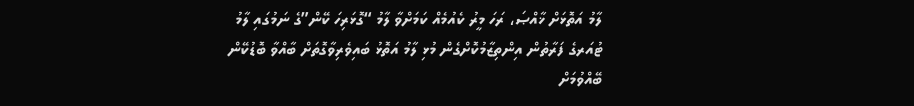ލާމު އަތޮޅަށް ޚާއްޞަ، ރަހަ މީރު ކެއުމެއް ކަމަށްވާ ލާމު “ގޮޅަރިހަ ކޭން”ގެ ނަމުގައި ލާމު ޓުއަރގެ ފަރާތުން އިންތިޒާމުކޮށްގެން މުޅި ލާމު އަތޮޅު ބައިވެރިވާގޮތަށް ބާއްވާ ބޮޑުކޭން ބޭއްވުމަށް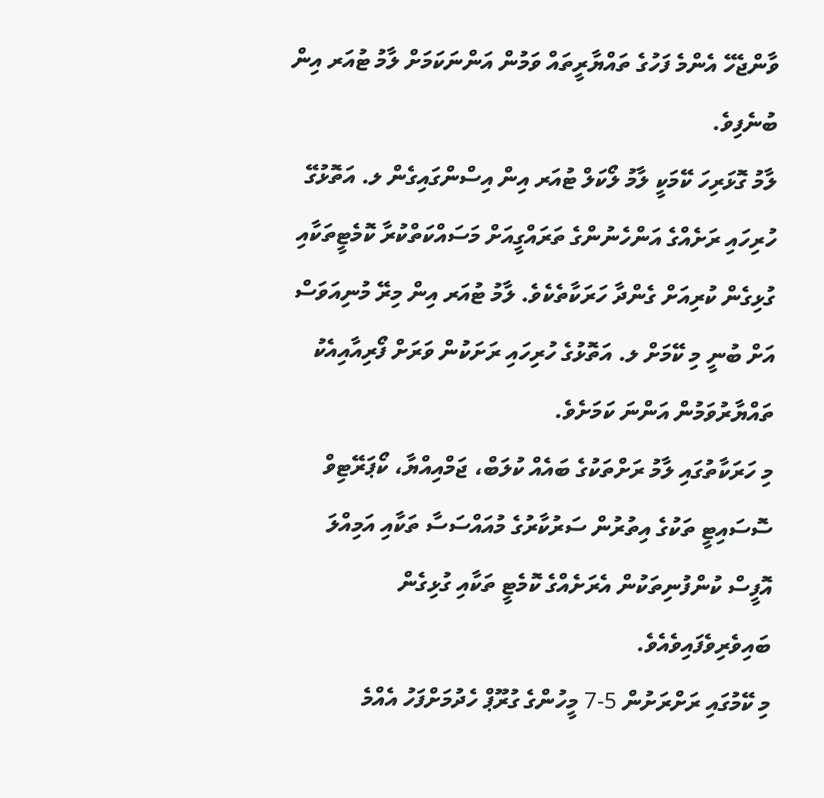ވާންޖެހޭ އެންމެ ފަހުގެ ތައްޔާރީތައް ވަމުން އަންނަކަމަށް ލާމު ޓުއަރ އިން ބުނެފިވެ.
ލާމު ގޮޅަރިހަ ކޭމަކީ ލާމު ލޯކަލް ޓުއަރ އިން އިސްންގައިގެން ލ. އަތޮޅުގޭ ހުރިހައި ރަށެއްގެ އަންހެނުންގެ ތަރައްގީއަށް މަސައްކަތްކުރާ ކޮމެޓީތަކާއި ގުޅިގެން ކުރިއަށް ގެންދާ ހަރަކާތެކެވެ. ލާމު ޓުއަރ އިން މިރޭ މުނިއަވަސް އަށް ބުނީ މި ކޭމަށް ލ. އަތޮޅުގެ ހުރިހައި ރަށަކުން ވަރަށް ފޯރިއާއިއެކު ތައްޔާރުވަމުން އަންނަ ކަމަށެވެ.
މި ހަރަކާތުގައި ލާމު ރަށްތަކުގެ ބައެއް ކުލަބް، ޖަމްއިއްޔާ، ކޯޕަރޭޓިވް ސޮސައިޓީ ތަކުގެ އިތުރުން ސަރުކާރުގެ މުއައްސަސާ ތަކާއި އަމިއްލަ އޮފީސް ކުންފުނިތަކުން އެރަށެއްގެ ކޮމެޓީ ތަކާއި ގުޅިގެން ބައިވެރިވެފައިވެއެވެ.
މި ކޭމުގައި ރަށްރަށުން 5-7 މީހުންގެ ގުރޫޕް ހެދުމަށްފަހު އެއްމެ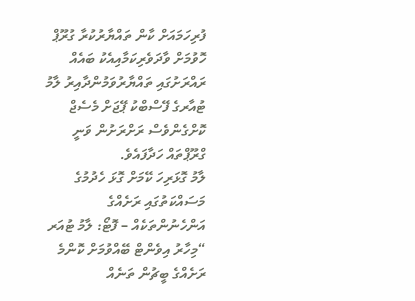ފުރިހަމައަށް ކާން ތައްޔާރުކުރާ ގުރޫޕް ހޮވުމަށް ވާދަވެރިކަމާއިއެކު ބައެއް ރައްރަށުގައި ތައްޔާރުވަމުންދާއިރު ލާމު ޓުއާރގެ ފޭސްބްކު ޕޭޖަށް މެސެޖް ކޮށްގެންވެސް ރަށްރަށުން ވަނީ ގްރޫޕްތައް ހަދާފައެވެ.
ލާމު ގޮޅަރިހަ ކޭމަށް ގޮޅަ ހެދުމުގެ މަސައްކަތުގައި ރަށެއްގެ އަންހެނުންތަކެއް – ފޮޓޯ: ލާމު ޓުއަރ
“މިހާރު އިވެންޓް ބޭއްވުމަށް ކޮންމެ ރަށެއްގެ ބީޗުން ތަނެއް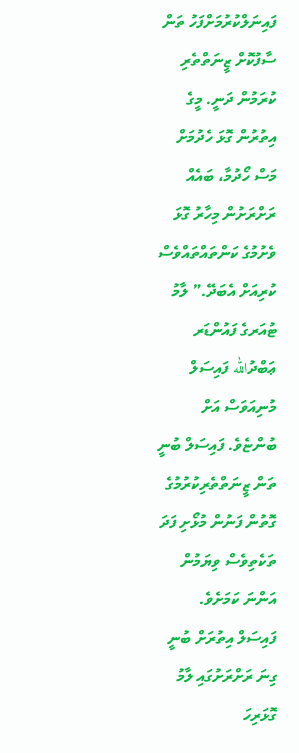ފައިނަލްކުރުމަށްފަހު ތަން ސާފުކޮށް ޒީނަތްތެރި ކުރަމުން ދަނީ. މީގެ އިތުރުން ގޮޅަ ހެދުމަށް މަސް ހޯދުމާ، ބައެއް ރަށްރަށުން މިހާރު ގޮޅަ ވެށުމުގެ ކަންތައްތައްވެސް ކުރިއަށް އެބަދޭ.” ލާމު ޓުއަރގެ ފައުންޑަރ ޢަބްދުالله ފައިސަލް މުނިއަވަސް އަށް ބުންޏެވެ. ފައިސަލް ބުނީ ތަން ޒީނަތްތެރިކުރުމުގެ ގޮތުން ފަނުން މުޅޯށި ފަދަ ތަކެތިވެސް ވިޔަމުން އަންނަ ކަމަށެވެ.
ފައިސަލް އިތުރަށް ބުނީ ގިނަ ރަށްރަށުގައި ލާމު ގޮޅަރިހަ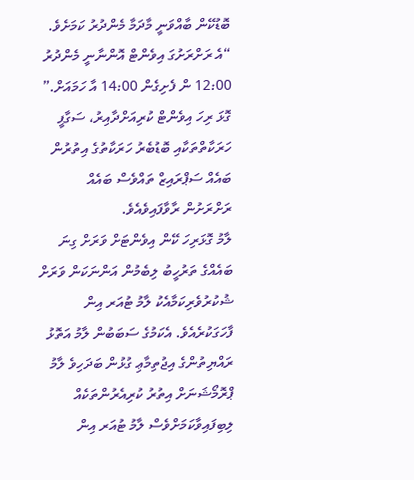ބޮޑުކޭން ބާއްވަނީ މާދަމާ މެންދުރު ކަމަށެވެ.
“އެ ރަށްރަށުގަ އިވެންޓް އޮންނާނީ މެންދުރު 12:00 ން ފެށިގެން 14:00 އާ ހަމައަށް.”
ގޮޅަ ރިހަ އިވެންޓް ކުރިއަށްދާއިރު، ސަގާފީ ހަރަކާތްތަކާއި ބޮޑުބެރު ހަރަކާތުގެ އިތުރުން ބައެއް ސަޕްރައިޒް ތައްވެސް ބައެއް ރަށްރަށުން ރާވާފައިވެއެވެ.
ލާމު ގޮޅަރިހަ ކޭން އިވެންޓަށް ވަރަށް ގިނަ ބައެއްގެ ތަރުހީބު ލިބެމުން އަންނަކަން ވަރަށް ޝުކުރުވެރިކަމާއެކު ލާމު ޓުއަރ އިން ފާހަގަކުރެއެވެ. އެކަމުގެ ސަބަބުން ލާމު އަތޮޅު ރައްޔިތުންގެ އިޖުތިމާޢި ގުޅުން ބަދަހިވެ ލާމު ޕްރޮމޯޝަނަށް އިތުރު ކުރިއެރުންތަކެއް ލިބިފައިވާކަމަށްވެސް ލާމު ޓުއަރ އިން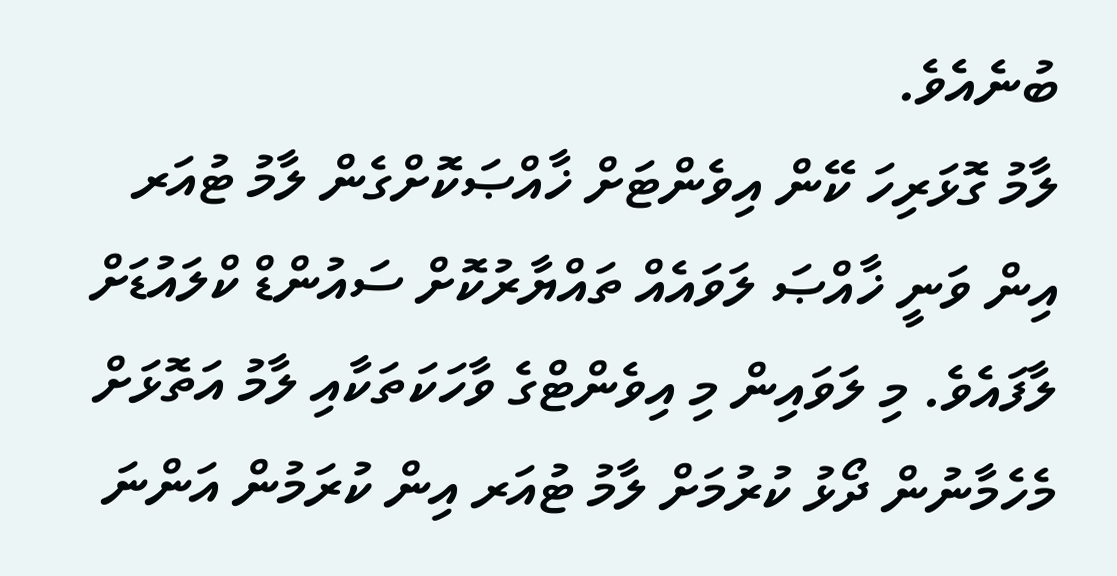ބުނެއެވެ.
ލާމު ގޮޅަރިހަ ކޭން އިވެންޓަށް ޚާއްޞަކޮށްގެން ލާމު ޓުއަރ އިން ވަނީ ޚާއްޞަ ލަވައެއް ތައްޔާރުކޮށް ސައުންޑް ކްލައުޑަށް ލާފައެވެ. މި ލަވައިން މި އިވެންޓްގެ ވާހަކަތަކާއި ލާމު އަތޮޅަށް މެހެމާނުން ދޯޅު ކުރުމަށް ލާމު ޓުއަރ އިން ކުރަމުން އަންނަ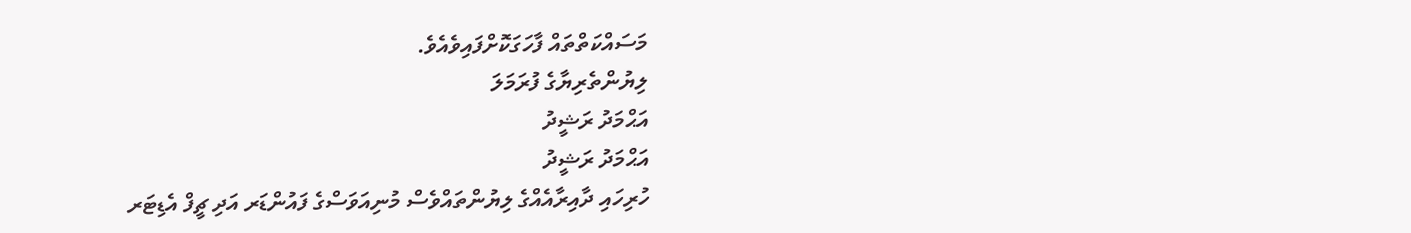މަސައްކަތްތައް ފާހަގަކޮށްފައިވެއެވެ.
ލިޔުންތެރިޔާގެ ފުރަމަލަ
އަޙްމަދު ރަޝީދު
އަޙްމަދު ރަޝީދު
ހުރިހައި ދާއިރާއެއްގެ ލިޔުންތައްވެސް މުނިއަވަސްގެ ފައުންޑަރ އަދި ޗީފް އެޑިޓަރ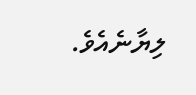ލިޔާނެއެވެ.